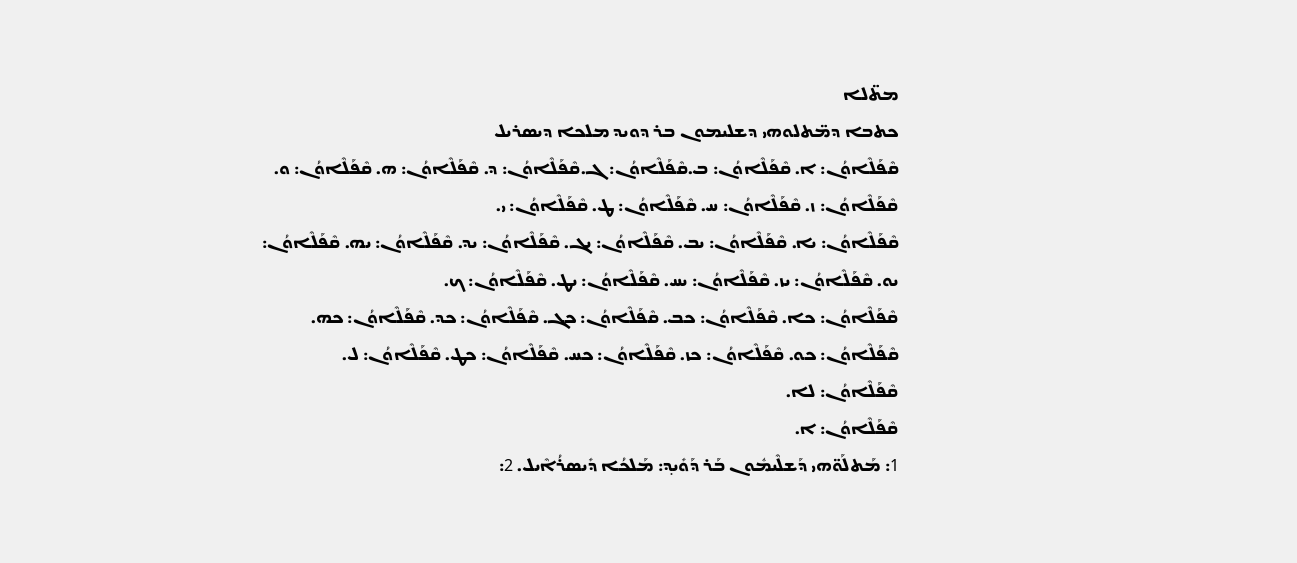ܡܬ̈ܠܐ
ܟܬܒܐ ܕܡ̈ܬܠܘܗܝ ܕܫܠܝܡܘܢ ܒܪ ܕܘܝܕ ܡܠܟܐ ܕܝܣܪܝܠ
ܩܶܦܰܠܶܐܘܳܢ: ܐ. ܩܶܦܰܠܶܐܘܳܢ: ܒ.ܩܶܦܰܠܶܐܘܳܢ: ܓ.ܩܶܦܰܠܶܐܘܳܢ: ܕ. ܩܶܦܰܠܶܐܘܳܢ: ܗ. ܩܶܦܰܠܶܐܘܳܢ: ܘ. ܩܶܦܰܠܶܐܘܳܢ: ܙ. ܩܶܦܰܠܶܐܘܳܢ: ܚ. ܩܶܦܰܠܶܐܘܳܢ: ܛ. ܩܶܦܰܠܶܐܘܳܢ: ܝ.
ܩܶܦܰܠܶܐܘܳܢ: ܝܐ. ܩܶܦܰܠܶܐܘܳܢ: ܝܒ. ܩܶܦܰܠܶܐܘܳܢ: ܝܓ. ܩܶܦܰܠܶܐܘܳܢ: ܝܕ. ܩܶܦܰܠܶܐܘܳܢ: ܝܗ. ܩܶܦܰܠܶܐܘܳܢ: ܝܘ. ܩܶܦܰܠܶܐܘܳܢ: ܝܙ. ܩܶܦܰܠܶܐܘܳܢ: ܝܚ. ܩܶܦܰܠܶܐܘܳܢ: ܝܛ. ܩܶܦܰܠܶܐܘܳܢ: ܟ.
ܩܶܦܰܠܶܐܘܳܢ: ܟܐ. ܩܶܦܰܠܶܐܘܳܢ: ܟܒ. ܩܶܦܰܠܶܐܘܳܢ: ܟܓ. ܩܶܦܰܠܶܐܘܳܢ: ܟܕ. ܩܶܦܰܠܶܐܘܳܢ: ܟܗ. ܩܶܦܰܠܶܐܘܳܢ: ܟܘ. ܩܶܦܰܠܶܐܘܳܢ: ܟܙ. ܩܶܦܰܠܶܐܘܳܢ: ܟܚ. ܩܶܦܰܠܶܐܘܳܢ: ܟܛ. ܩܶܦܰܠܶܐܘܳܢ: ܠ.
ܩܶܦܰܠܶܐܘܳܢ: ܠܐ.
ܩܶܦܰܠܶܐܘܳܢ: ܐ.
1: ܡܰܬܠܰܘ̈ܗܝ ܕܰܫܠܶܝܡܽܘܢ ܒܰܪ ܕܰܘܺܝܕ݂: ܡܰܠܟܳܐ ܕܺܝܣܪܳܐܶܝܠ. 2: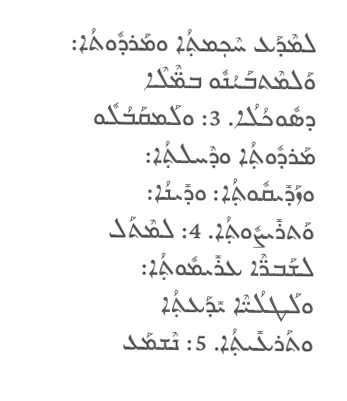ܠܡܶܕܰܥ ܚܶܟ݂ܡܬ݂ܳܐ ܘܡܰܪܕܽܘܬܳܐ: ܘܰܠܡܶܬܒܰܝܳܢܽܘ ܒܡ̈ܶܠܶܐ ܕܣܽܘܟܳܠܳܐ. 3: ܘܠܰܡܩܰܒܳܠܽܘ ܡܰܪܕܽܘܬ݂ܳܐ ܘܕܶܚܠܬ݂ܳܐ: ܘܙܰܕܺܝܩܽܘܬ݂ܳܐ: ܘܕܺܝܢܳܐ: ܘܰܬܪܺܝܨܽܘܬ݂ܳܐ. 4: ܠܡܶܬܰܠ ܠܫܰܒܖ̈ܶܐ ܥܪܺܝܡܽܘܬ݂ܳܐ: ܘܠܰܛܠܳܝ̈ܶܐ ܝܺܕܰܥܬ݂ܳܐ ܘܬܰܪܥܺܝܬ݂ܳܐ. 5: ܢܶܫܡܰܥ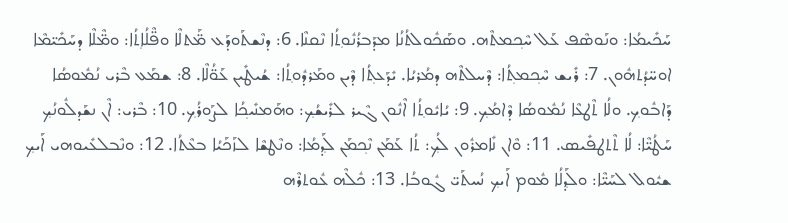ܚܰܟܺܝܡܳܐ: ܘܢܰܘܣܶܦ ܥܰܠ ܚܶܟ݂ܡܬܶܗ. ܘܣܰܟܽܘܠܬܳܢܳܐ ܡܕܰܒܪܳܢܽܘܬ݂ܳܐ ܢܶܩܢܶܐ. 6: ܕܢܶܫܬܰܘܕܰܥ ܡ̈ܰܬܠܶܐ ܘܦ̈ܶܠܳܐܬ݂ܳܐ: ܘܡ̈ܶܠܶܐ ܕܚܰܟܺܝ̈ܡܶܐ ܐܘܚ̈ܕܳܬܗܽܘܢ. 7: ܪܺܝܫ ܚܶܟ݂ܡܬ݂ܳܐ: ܕܶܚܠܬܶܗ ܕܡܳܪܝܳܐ. ܝܺܕܰܥܬ݂ܳܐ ܕܶܝܢ ܘܡܰܪܕܽܘܬ݂ܳܐ: ܫܳܝܛܺܝܢ ܥܰܘ̈ܳܠܶܐ. 8: ܫܡܰܥ ܒܶܪܝ ܢܳܡܽܘܣܳܐ ܕܰܐܒܽܘܟ݂. ܘܠܳܐ ܬܶܛܥܶܐ ܢܳܡܽܘܣܳܐ ܕܶܐܡܳܟ݂. 9: ܝܳܐܝܽܘܬ݂ܳܐ ܐܶܢܽܘܢ ܓܶܝܪ ܠܪܺܝܫܳܟ݂: ܘܗܰܡܢܺܝܟ݂ܳܐ ܠܨܰܘܪܳܟ݂. 10: ܒܶܪܝ: ܐܶܢ ܢܫܰܕܠܽܘܢܳܟ݂ ܚܰܛܳܝ̈ܶܐ: ܠܳܐ ܬܶܬܛܦܺܝܣ. 11: ܘܶܐܢ ܢܺܐܡܪܽܘܢ ܠܳܟ݂: ܬܳܐ ܥܰܡܰܢ ܢܶܟ݂ܡܰܢ ܠܰܕ݂ܡܳܐ: ܘܢܶܛܫܶܐ ܠܙܰܟܰܝܳܐ ܒܥܶܬܳܐ. 12: ܘܢܶܒܠܥܺܝܘܗܝ ܐܰܝܟ݂ ܫܝܽܘܠ ܠܚܰܝ̈ܶܐ: ܘܠܰܕ݂ܠܳܐ ܡܽܘܡ ܐܰܝܟ݂ ܢܳܚܬܰܝ̈ ܓܽܘܒܳܐ. 13: ܟܽܠܶܗ ܥܽܘܬܪܶܗ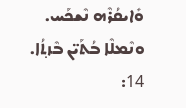ܘܺܐܝܩܳܪܶܗ ܢܶܫܟܰܚ. ܘܢܶܡܠܶܐ ܒܳܬܰܝ̈ܢ ܒܶܙܬ݂ܳܐ. 14: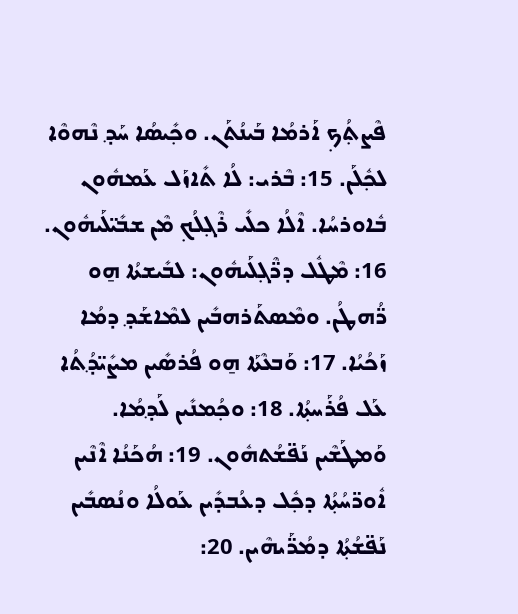ܦܶܨܬ݂ܳܟ݂ ܐܰܪܡܳܐ ܒܰܝܢܳܬܰܢ. ܘܟ݂ܺܝܣܳܐ ܚܰܕ݂ ܢܶܗܘܶܐ ܠܟ݂ܽܠܰܢ. 15: ܒܶܪܝ: ܠܳܐ ܬܺܐܙܰܠ ܥܰܡܗܽܘܢ ܒܽܐܘܪܚܳܐ. ܐܶܠܳܐ ܟܠܺܝ ܪܶܓ݂ܠܳܟ݂ ܡܶܢ ܫܒܺܝ̈ܠܰܝܗܽܘܢ. 16: ܡܶܛܽܠ ܕܖ̈ܶܓ݂ܠܰܝܗܽܘܢ: ܠܒܺܝܫܬܳܐ ܗ̱ܘ ܖ̈ܳܗܛܳܢ. ܘܡܶܣܬܰܪܗܒܺܝܢ ܠܡܶܐܫܰܕ݂ ܕܡܳܐ ܙܰܟܳܝܳܐ. 17: ܘܰܒܥܶܬܰܐ ܗ̱ܘ ܦܳܪܣܺܝܢ ܡܨܺܝ̈ܕ݂ܳܬܳܐ ܥܰܠ ܦܳܪܰܚܬ݂ܳܐ. 18: ܘܟ݂ܳܡܢܺܝܢ ܠܰܕ݂ܡܳܐ. ܘܰܡܛܰܫܶܝܢ ܢܰܦ̈ܫܳܬܗܽܘܢ. 19: ܗܳܟܰܢܳܐ ܐܶܢܶܝܢ ܐܽܘܖ̈ܚܳܬ݂ܳܐ ܕܟ݂ܽܠ ܕܥܳܒܕܺܝܢ ܥܰܘܠܳܐ ܘܢܳܣܒܺܝܢ ܢܰܦ̈ܫܳܬ݂ܳܐ ܕܡܳܖ̈ܰܝܗܶܝܢ. 20: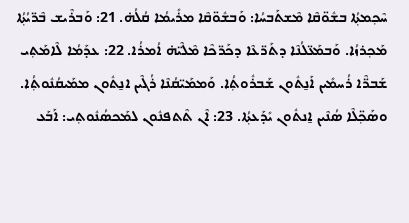ܚܶܟ݂ܡܬ݂ܳܐ ܒܫܽܘ̈ܩܶܐ ܡܶܫܬܰܒܚܳܐ: ܘܰܒܫܽܘ̈ܩܶܐ ܡܪܺܝܡܳܐ ܩܳܠܳܗ̇. 21: ܘܰܒܪܶܝܫ ܒܶܖ̈ܝܳܬ݂ܳܐ ܡܰܟ݂ܪܙܳܐ. ܘܰܒܡܰܥ̈ܠܳܢܶܐ ܕܬܰܖ̈ܥܶܐ ܕܟܰܖ̈ܟܶܐ ܡܶܠܶܝ̈ܗ̇ ܐܳܡܪܳܐ. 22: ܥܕܰܡܳܐ ܠܶܐܡܰܬ݂ܝ ܫܰܒܖ̈ܶܐ ܪܳܚܡܺܝܢ ܐܰܢ̱ܬܽܘܢ ܫܰܒܪܽܘܬ݂ܳܐ. ܘܰܡܡܰܝ̈ܩܳܢܶܐ ܪܳܓܶܝܢ ܐܢ̱ܬܽܘܢ ܡܡܰܝܩܳܢܽܘܬ݂ܳܐ. ܘܣܰܟ݂̈ܠܶܐ ܣܳܢܶܝܢ ܐ̱ܢܬܽܘܢ ܝܺܕܰܥܬ݂ܳܐ. 23: ܐܶܢ ܬܶܬܦܢܽܘܢ ܠܡܰܟܣܳܢܽܘܬ݂ܝ: ܐܰܒܰܥ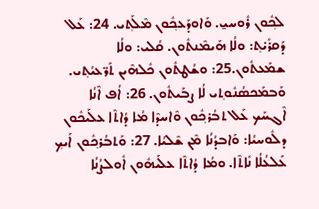ܠܟ݂ܽܘܢ ܪܽܘܚܝ̱. ܘܰܐܘܕܰܥܟ݂ܽܘܢ ܡܶܠܰܬ݂ܝ. 24: ܥܰܠ ܕܰܩܪܺܝ̇ܬ݂: ܘܠܳܐ ܗܰܝܡܶܢܬܽܘܢ. ܩܳܠܝ: ܘܠܳܐ ܫܡܰܥܬܽܘܢ.25: ܘܫܳܛܬܽܘܢ ܟܽܠܗܶܝܢ ܬܰܖ̈ܥܝܳܬ݂ܝ. ܘܰܒܡܰܟܣܳܢܽܘܬ݂ܝ ܠܳܐ ܨܒܰܝܬܽܘܢ. 26: ܐܳܦ ܐܶܢܳܐ ܐܶܓܚܰܟ ܥܰܠ ܬܒܳܪܟ݂ܽܘܢ ܘܶܐܚܕܶܐ ܡܳܐ ܕܳܐܬܶܐ ܥܠܰܝܟܽܘܢ ܕܠܽܘܚܝܳܐ: ܘܰܐܒܕܳܢܳܐ ܡܶܢ ܫܶܠܝܳܐ. 27: ܘܰܬܒܳܪܟ݂ܽܘܢ ܐܰܝܟ݂ ܥܰܠܥܳܠܳܐ ܢܺܐܬܶܐ. ܘܡܳܐ ܕܳܐܬܶܐ ܥܠܰܝܗܽܘܢ ܐܽܘܠܨܳܢܳܐ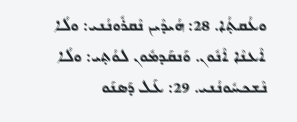ܘܥܳܩܬ݂ܳܐ. 28: ܗܳܝܕܶܝܢ ܢܶܩܪܽܘܢܳܢܝ: ܘܠܳܐ ܐܶܥܢܶܐ ܐܶܢܽܘܢ. ܘܰܢܩܰܕܡܽܘܢ ܠܘܳܬ݂ܝ: ܘܠܳܐ ܢܶܫܟܚܽܘܢܳܢܝ. 29: ܥܰܠ ܕܰܣܢܰܘ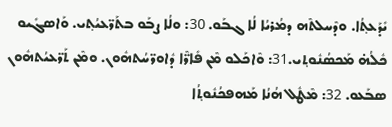ܝܺܕܰܥܬ݂ܳܐ. ܘܕܶܚܠܬܶܗ ܕܡܳܪܝܳܐ ܠܳܐ ܓܒܰܘ. 30: ܘܠܳܐ ܨܒܰܘ ܒܬܰܖ̈ܥܝܳܬ݂ܝ. ܘܰܐܣܓܺܝܘ ܟܽܠܳܗ̇ ܡܰܟܣܳܢܽܘܬ݂ܝ.31: ܘܶܐܟܰܠܘ ܡܶܢ ܦܺܐܖ̈ܶܐ ܕܽܐܘܖ̈ܚܳܬܗܽܘܢ. ܘܡܶܢ ܬܰܖ̈ܥܝܳܬܗܽܘܢ ܣܒܰܥܘ. 32: ܡܶܛܽܠ ܗܳܢܳܐ ܡܰܗܦܟܳܢܽܘܬ݂ܳܐ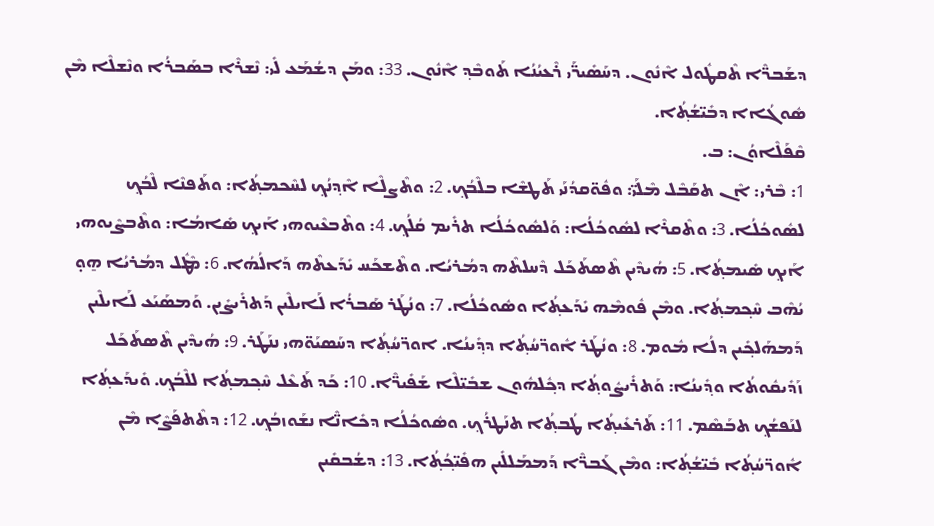ܕܫܰܒܖ̈ܶܐ ܬܶܩܛܽܘܠ ܐܶܢܽܘܢ. ܕܚܰܣܺܝܖ̈ܰܝ ܪܶܥܝܳܢܳܐ ܬܰܘܒܶܕ݂ ܐܶܢܽܘܢ. 33: ܘܡܰܢ ܕܫܳܡܰܥ ܠܺܝ: ܢܶܫܪܶܐ ܒܣܰܒܪܳܐ ܘܢܶܫܠܶܐ ܡܶܢ ܣܽܘܓܳܐܐ ܕܒܺܝ̈ܫܳܬ݂ܳܐ.
ܩܶܦܰܠܶܐܘܳܢ: ܒ.
1: ܒܶܪܝ: ܐܶܢ ܬܩܰܒܶܠ ܡܶܠܰܝ̈: ܘܦܽܘ̈ܩܕܳܢܰܝ ܬܰܛܫܶܐ ܒܠܶܒܳܟ݂. 2: ܘܬܶܨܠܶܐ ܐܶܕ݂ܢܳܟ݂ ܠܚܶܟܡܬ݂ܳܐ: ܘܬܰܦܢܶܐ ܠܶܒܳܟ݂ ܠܣܽܘܟܳܠܳܐ. 3: ܘܬܶܩܪܶܐ ܠܣܽܘܟܳܠܳܐ: ܘܰܠܣܽܘܟܳܠܳܐ ܬܪܺܝܡ ܩܳܠܳܟ݂. 4: ܘܬܶܒܥܶܝܘܗܝ ܐܰܝܟ݂ ܣܺܐܡܳܐ: ܘܬܶܒܨܶܝܘܗܝ ܐܰܝܟ݂ ܣܺܝܡܬ݂ܳܐ. 5: ܗܳܝܕܶܝܢ ܬܶܣܬܰܟܰܠ ܕܶܚܠܬܶܗ ܕܡܳܪܝܳܐ. ܘܬܶܫܟܰܚ ܝܺܕܰܥܬܶܗ ܕܰܐ‌ܠܳܗܳܐ. 6: ܡܶܛܽܠ ܕܡܳܪܝܳܐ ܗ̱ܘ̣ ܝܳܗܶܒ ܚܶܟ݂ܡܬ݂ܳܐ. ܘܡܶܢ ܦܽܘܡܶܗ ܝܺܕܰܥܬ݂ܳܐ ܘܣܽܘܟܳܠܳܐ. 7: ܘܢܳܛܰܪ ܣܰܒܪܳܐ ܠܰܐܝܠܶܝܢ ܕܰܬܪܺܝܨܺܝܢ. ܘܰܡܣܰܝܰܥ ܠܰܐܝܠܶܝܢ ܕܰܡܗܰܠܟ݂ܺܝܢ ܕܠܳܐ ܡܽܘܡ. 8: ܘܢܳܛܰܪ ܐܽܘܖ̈ܚܳܬ݂ܳܐ ܕܕ݂ܺܝܢܳܐ. ܐܘܖ̈ܚܳܬ݂ܳܐ ܕܚܰܣܝܰܘ̈ܗܝ ܢܢܰܛܰܪ. 9: ܗܳܝܕܶܝܢ ܬܶܣܬܰܟܰܠ ܙܰܕܺܝܩܽܘܬܳܐ ܘܕ݂ܺܝܢܳܐ: ܘܰܬܪܺܝܨܽܘܬ݂ܳܐ ܕܟ݂ܽܠܗܽܘܢ ܫܒܺܝ̈ܠܶܐ ܫܰܦܺܝܖ̈ܶܐ. 10: ܟܰܕ ܬܰܥܶܠ ܚܶܟ݂ܡܬ݂ܳܐ ܠܠܶܒܳܟ݂. ܘܺܝܕܰܥܬ݂ܳܐ ܠܢܰܦܫܳܟ݂ ܬܒܰܣܶܡ. 11: ܬܰܪܥܺܝܬ݂ܳܐ ܛܳܒܬ݂ܳܐ ܬܢܰܛܪܳܟ݂. ܘܣܽܘܟܳܠܳܐ ܕܟܺܐܢ̈ܶܐ ܢܫܰܘܙܒܳܟ݂. 12: ܕܬܶܬܦܰܨܶܐ ܡܶܢ ܐܽܘܖ̈ܚܳܬ݂ܳܐ ܒܺܝ̈ܫܳܬ݂ܳܐ: ܘܡܶܢ ܓܰܒܖ̈ܶܐ ܕܰܡܡܰܠܠܺܝܢ ܗܦܺܝ̈ܟ݂ܳܬ݂ܳܐ. 13: ܕܫܳܒܩܺܝܢ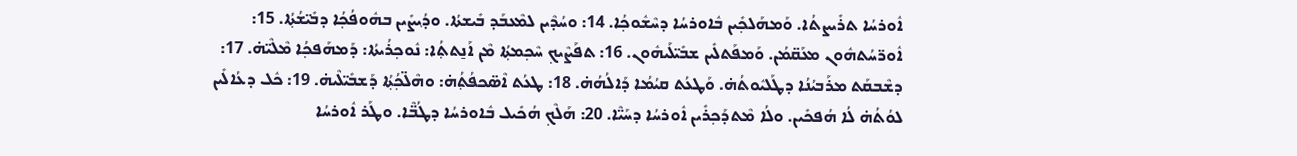ܐܽܘܪܚܳܐ ܬܪܺܝܨܬܳܐ. ܘܰܡܗܰܠܟ݂ܺܝܢ ܒܽܐܘܪܚܳܐ ܕܚܶܫܽܘܟ݂ܳܐ. 14: ܘܚܳܕܶܝܢ ܠܡܶܥܒܰܕ ܒܺܝܫܬܳܐ. ܘܕ݂ܳܝܨܺܝܢ ܒܗܽܘܦܳܟ݂ܳܐ ܕܒܺܝ̈ܫܳܬ݂ܳܐ. 15: ܐܽܘܖ̈ܚܳܬܗܽܘܢ ܡܥܰܩ̈ܡܳܢ. ܘܰܡܦܰܬܠܺܝܢ ܫܒܺܝ̈ܠܰܝܗܽܘܢ. 16: ܬܦܰܨܶܝܟ݂ ܚܶܟ݂ܡܬ݂ܳܐ ܡܶܢ ܐܰܢ̱ܬܬ݂ܳܐ: ܢܽܘܟ݂ܪܳܝܬܳܐ: ܕܰܡܗܰܦܟ݂ܳܐ ܡܶܠܶܝ̈ܗ̇. 17: ܕܫܶܒܩܰܬ ܡܪܰܒܝܳܢܳܐ ܕܛܰܠܝܽܘܬܳܗ̇. ܘܰܛܥܳܬ ܩܝܳܡܳܐ ܕܰܐܠܳܗܳܗ̇. 18: ܛܥܳܬ ܐܶܣ̈ܟܦܳܬ݂ܳܗ̇: ܘܗܶܠ̈ܟ݂ܳܬ݂ܳܐ ܕܰܫܒܺܝ̈ܠܶܝܗ̇. 19: ܟܽܠ ܕܥܳܐܠܺܝܢ ܠܘܳܬܳܗ̇ ܠܳܐ ܗܳܦܟܺܝܢ. ܘܠܳܐ ܡܶܬܕܰܟ݂ܪܺܝܢ ܐܽܘܪܚܳܐ ܕܚܰܝ̈ܶܐ. 20: ܗܰܠܶܟ݂ ܗܳܟܺܝܠ ܒܽܐܘܪܚܳܐ ܕܛܳܒ̈ܶܐ. ܘܛܰܪ ܐܽܘܪܚܳܐ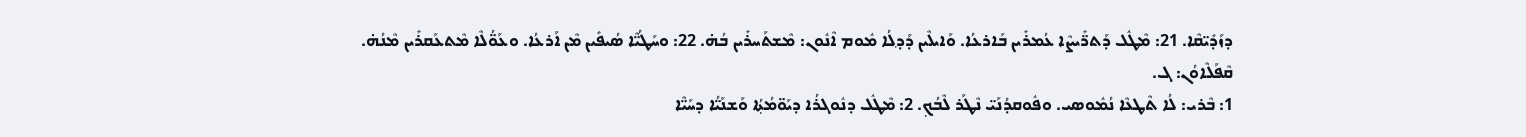ܕܙܰܕܺܝ̈ܩܶܐ. 21: ܡܶܛܽܠ ܕܰܬܖ̈ܺܝܨܶܐ ܥܳܡܪܺܝܢ ܒܰܐܪܥܳܐ. ܘܰܐܝܠܶܝܢ ܕܰܕ݂ܠܳܐ ܡܽܘܡ ܐܶܢܽܘܢ: ܡܶܫܬܰܚܪܺܝܢ ܒܳܗ̇. 22: ܘܚܰܛܳܝ̈ܶܐ ܣܳܝܦܺܝܢ ܡܶܢ ܐܰܪܥܳܐ. ܘܥܰܘ̈ܳܠܶܐ ܡܶܬܥܰܩܪܺܝܢ ܡܶܢܳܗ̇.
ܩܶܦܰܠܶܐܘܳܢ: ܓ.
1: ܒܶܪܝ: ܠܳܐ ܬܶܛܥܶܐ ܢܳܡܽܘܣܝ. ܘܦܽܘܩܕܳܢܰܝ̈ ܢܶܛܰܪ ܠܶܒܳܟ݂. 2: ܡܶܛܽܠ ܕܢܽܘܓܪܳܐ ܕܝܰܘ̈ܡܳܬ݂ܳܐ ܘܰܫܢܰܝ̈ܳܐ ܕܚܰܝ̈ܶܐ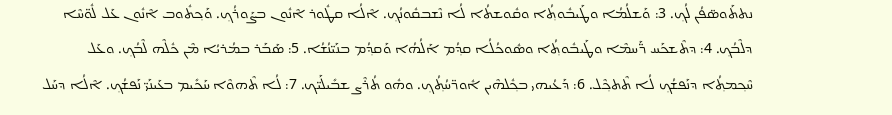ܢܬܬܰܘܣ̈ܦܳܢ ܠܳܟ݂. 3: ܘܰܫܠܳܡܳܐ ܘܛܰܝܒܽܘܬ݂ܳܐ ܘܩܽܘܫܬܳܐ ܠܳܐ ܢܶܫܒܩܽܘܢܳܟ݂. ܐܶܠܳܐ ܩܛܽܘܪ ܐܶܢܽܘܢ ܒܨܰܘܪܳܟ݂. ܘܰܟ݂ܬܽܘܒ ܐܶܢܽܘܢ ܥܰܠ ܠܽܘ̈ܚܶܐ ܕܠܶܒܳܟ݂. 4: ܕܬܶܫܟܰܚ ܖ̈ܰܚܡܶܐ ܘܛܰܝܒܽܘܬ݂ܳܐ ܘܣܽܘܟܳܠܳܐ ܩܕ݂ܳܡ ܐܰ‌ܠܳܗܳܐ ܘܰܩܕ݂ܳܡ ܒܢܰܝ̈ܢܳܫܳܐ. 5: ܣܰܒܰܪ ܒܡܳܪܝܳܐ ܡܶܢ ܟܽܠܶܗ ܠܶܒܳܟ݂. ܘܥܰܠ ܚܶܟ݂ܡܬ݂ܳܐ ܕܢܰܦܫܳܟ݂ ܠܳܐ ܬܶܬܟ݂ܶܠ. 6: ܕܰܥܳܝܗܝ ܒܟ݂ܽܠܗܶܝܢ ܐܽܘܖ̈ܚܳܬ݂ܳܟ݂. ܘܗܽܘ ܬܳܪܶܨ ܫܒܺܝܠܰܝ̈ܟ. 7: ܠܳܐ ܬܶܗܘܶܐ ܚܰܟܺܝܡ ܒܥܰܝܢܰܝ̈ ܢܰܦܫܳܟ݂. ܐܶܠܳܐ ܕܚܰܠ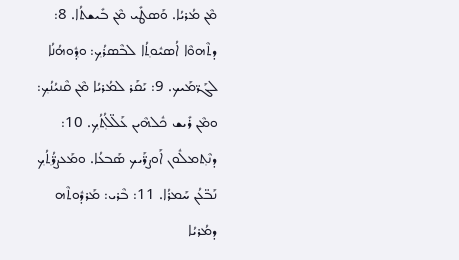ܡܶܢ ܡܳܪܝܳܐ. ܘܰܣܛܺܝ ܡܶܢ ܒܺܝܫܬܳܐ. 8: ܕܬܶܗܘܶܐ ܐܳܣܝܽܘܬ݂ܳܐ ܠܒܶܣܪܳܟ݂: ܘܕ݂ܽܘܗܳܢܳܐ ܠܓܰܖ̈ܡܰܝܟ. 9: ܝܰܩܰܪ ܠܡܳܪܝܳܐ ܡܶܢ ܩܶܢܝܳܢܳܟ݂: ܘܡܶܢ ܪܺܝܫ ܟܽܠܗܶܝܢ ܥܰܠ̈ܠܳܬ݂ܳܟ݂. 10: ܕܢܶܬ݂ܡܠܽܘܢ ܐܰܘܨܖ̈ܰܝܟ ܣܰܒܥܳܐ. ܘܡܰܥܨܖ̈ܳܬ݂ܳܟ݂ ܢܰܒ̈ܥܳܢ ܚܰܡܪܳܐ. 11: ܒܶܪܝ: ܡܰܪܕܽܘܬܶܗ ܕܡܳܪܝܳܐ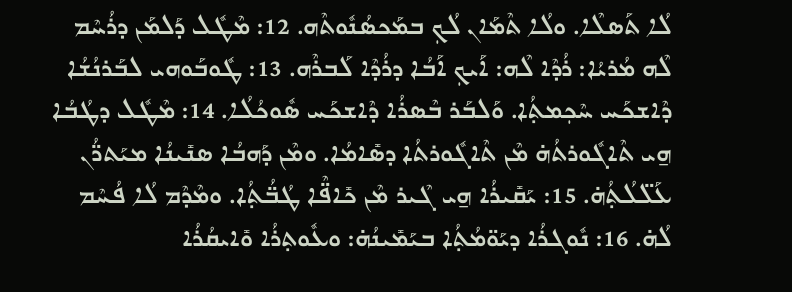ܠܳܐ ܬܰܣܠܶܐ. ܘܠܳܐ ܬܶܡܰܐܢ ܠܳܟ݂ ܒܡܰܟܣܳܢܽܘܬܶܗ. 12: ܡܶܛܽܠ ܕܰܠܡܰܢ ܕܪܳܚܶܡ ܠܶܗ ܡܳܪܝܳܐ: ܪܳܕܶܐ ܠܶܗ: ܐܰܝܟ݂ ܐܰܒܳܐ ܕܪܳܕܶܐ ܠܰܒܪܶܗ. 13: ܛܽܘܒܰܘܗܝ ܠܒܰܪܢܳܫܳܐ ܕܶܐܫܟܰܚ ܚܶܟ݂ܡܬ݂ܳܐ. ܘܰܠܒܰܪ ܒܶܣܪܳܐ ܕܶܐܫܟܰܚ ܣܽܘܟܳܠܳܐ. 14: ܡܶܛܽܠ ܕܛܳܒܳܐ ܗ̱ܝ ܬܶܐܓܽܘܪܬܳܗ̇ ܡܶܢ ܬܶܐܓܽܘܪܬܳܐ ܕܣܺܐܡܳܐ. ܘܡܶܢ ܕܰܗܒܳܐ ܣܢܺܝܢܳܐ ܡܝܰܬܖ̈ܳܢ ܥܰܠ̈ܠܳܬ݂ܳܗ̇. 15: ܝܰܩܺܝܪܳܐ ܗ̱ܝ ܓܶܝܪ ܡܶܢ ܟܺܐܦ̈ܶܐ ܛܳܒ̈ܳܬ݂ܳܐ. ܘܡܶܕܶܡ ܠܳܐ ܦܳܚܶܡ ܠܳܗ̇. 16: ܢܽܘܓܪܳܐ ܕܝܰܘ̈ܡܳܬ݂ܳܐ ܒܝܰܡܺܝܢܳܗ̇: ܘܥܽܘܬ݂ܪܳܐ ܘܺܐܝܩܳܪܳܐ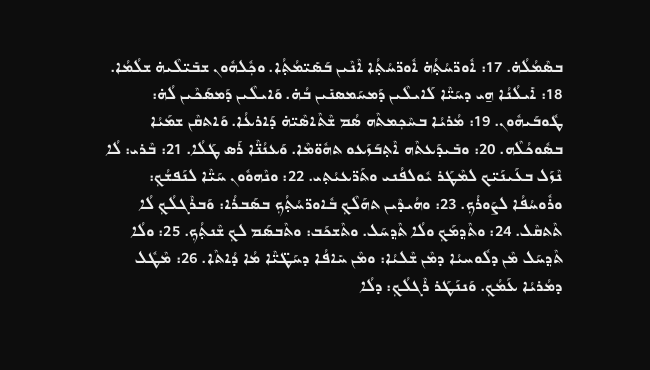ܒܣܶܡܳܠܳܗ̇. 17: ܐܽܘܖ̈ܚܳܬ݂ܳܗ̇ ܐܽܘܖ̈ܚܳܬ݂ܳܐ ܐܶܢܶܝܢ ܒܰܣܺܝ̈ܡܳܬ݂ܳܐ. ܘܟ݂ܽܠܗܽܘܢ ܫܒܺܝ̈ܠܶܝܗ̇ ܫܠܳܡܳܐ. 18: ܐܺܝܠܳܢܳܐ ܗ̱ܝ ܕܚܰܝ̈ܶܐ ܠܰܐܝܠܶܝܢ ܕܰܡܚܰܡܣܢܺܝܢ ܒܳܗ̇. ܘܰܐܝܠܶܝܢ ܕܰܡܣܰܟܶܝܢ ܠܳܗ̇: ܛܽܘܒܰܝܗܽܘܢ. 19: ܡܳܪܝܳܐ ܒܚܶܟ݂ܡܬܶܗ ܣܳܡ ܫܶܬܶܐܣܶܝ̈ܗ̇ ܕܰܐܪܥܳܐ. ܘܰܐܬܩܶܢ ܫܡܰܝܳܐ ܒܣܽܘܟܳܠܶܗ. 20: ܘܒܺܝܕܰܥܬܶܗ ܐܶܬ݂ܒܰܙܰܥܘ ܬܗܽܘ̈ܡܶܐ. ܘܰܥܢܳܢ̈ܶܐ ܪܰܣ ܛܰܠܳܐ. 21: ܒܶܪܝ: ܠܳܐ ܢܶܙܰܠ ܒܥܰܝܢܰܝ̈ܟ ܠܡܶܛܰܪ ܝܽܘܠܦܳܢܝ ܘܬܰܖ̈ܥܝܳܬ݂ܝ. 22: ܘܢܶܗܘܽܘܢ ܚܰܝ̈ܶܐ ܠܢܰܦܫܳܟ݂: ܘܪܽܘܚܳܦܳܐ ܠܨܰܘܪܳܟ݂. 23: ܘܗܳܝܕܶܝܢ ܬܗܰܠܶܟ݂ ܒܽܐܘܖ̈ܚܳܬ݂ܳܟ݂ ܒܣܰܒܪܳܐ: ܘܰܒܪܶܓܠܳܟ݂ ܠܳܐ ܬܶܬܩܶܠ. 24: ܘܬܶܕ݂ܡܰܟ݂ ܘܠܳܐ ܬܶܕ݂ܚܰܠ. ܘܬܶܫܟܰܒ: ܘܬܶܒܣܰܡ ܠܟ݂ ܫܶܢܬ݂ܳܟ݂. 25: ܘܠܳܐ ܬܶܕ݂ܚܰܠ ܡܶܢ ܕܠܽܘܚܝܳܐ ܕܡܶܢ ܫܶܠܝܳܐ: ܘܡܶܢ ܚܺܐܦܳܐ ܕܚܰܛ̈ܝ̈ܶܐ ܡܳܐ ܕܳܐܬܶܐ. 26: ܡܶܛܽܠ ܕܡܳܪܝܳܐ ܥܰܡܳܟ݂. ܘܰܢܢܰܛܰܪ ܪܶܓܠܳܟ݂: ܕܠܳܐ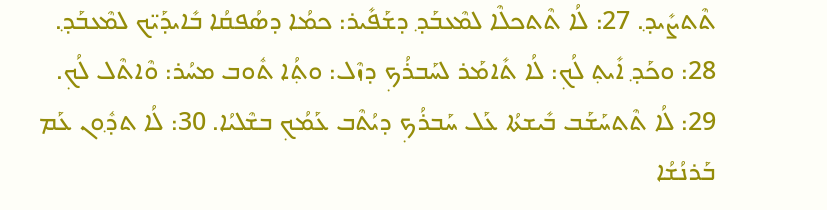ܬܶܬܨܺܝܕ݂. 27: ܠܳܐ ܬܶܬܟܠܶܐ ܠܡܶܥܒܰܕ݂ ܕܫܰܦܺܝܪ: ܟܡܳܐ ܕܣܳܦܩܳܐ ܒܺܐܝܕܰܝ̈ܟ ܠܡܶܥܒܰܕ݂. 28: ܘܟܰܕ݂ ܐܺܝܬ݂ ܠܳܟ݂: ܠܳܐ ܬܺܐܡܰܪ ܠܚܰܒܪܳܟ݂ ܕܙܶܠ: ܘܬ݂ܳܐ ܬܽܘܒ ܡܚܳܪ: ܘܶܐܬܶܠ ܠܳܟ݂. 29: ܠܳܐ ܬܶܬܚܰܫܰܒ ܒܺܝܫܬܳܐ ܥܰܠ ܚܰܒܪܳܟ݂ ܕܝܳܬܶܒ ܥܰܡܳܟ݂ ܒܫܶܠܝܳܐ. 30: ܠܳܐ ܬܕ݂ܽܘܢ ܥܰܡ ܒܰܪܢܳܫܳܐ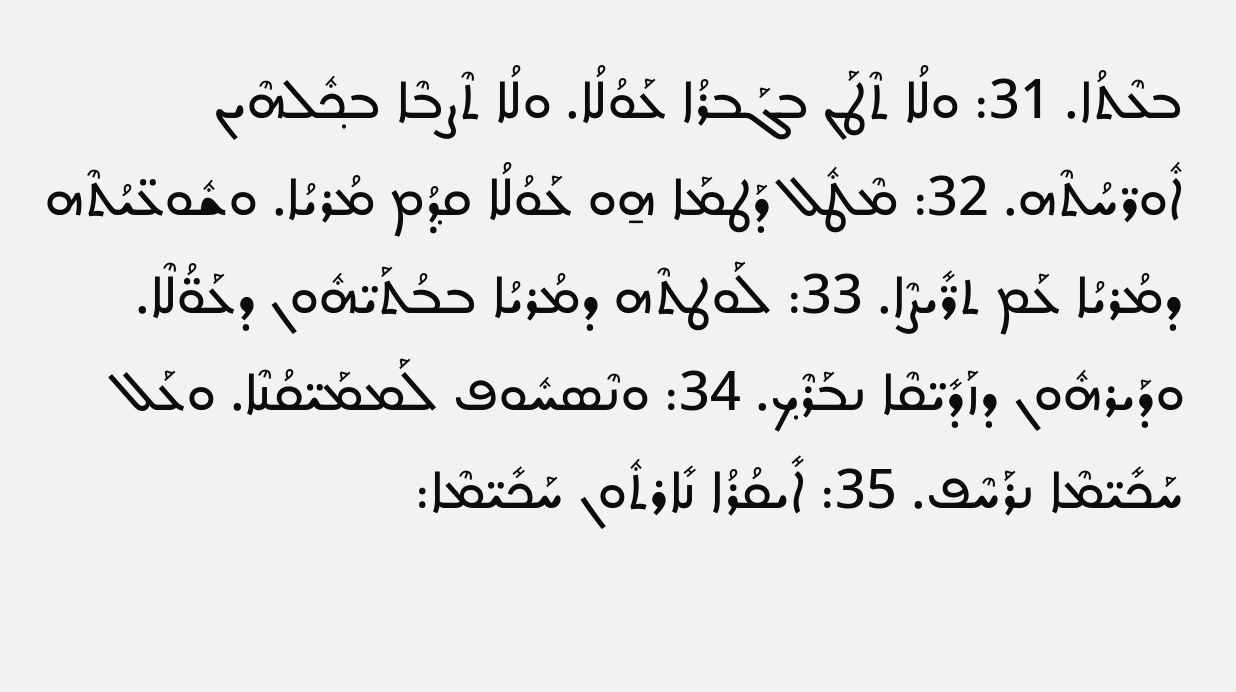ܒܥܶܬܳܐ. 31: ܘܠܳܐ ܬܶܛܰܢ ܒܓܰܒܪܳܐ ܥܰܘܳܠܳܐ. ܘܠܳܐ ܬܶܨܒܶܐ ܒܟ݂ܽܠܗܶܝܢ ܐܽܘܖ̈ܚܳܬܶܗ. 32: ܡܶܛܽܠ ܕܰܛܡܰܐ ܗ̱ܘ ܥܰܘܳܠܳܐ ܩܕ݂ܳܡ ܡܳܪܝܳܐ. ܘܫܽܘܥ̈ܝܳܬܶܗ ܕܡܳܪܝܳܐ ܥܰܡ ܬܖ̈ܺܝܨܶܐ. 33: ܠܰܘܛܬܶܗ ܕܡܳܪܝܳܐ ܒܒܳܬܰܝ̈ܗܽܘܢ ܕܥܰܘ̈ܳܠܶܐ. ܘܕܰܝܪܗܽܘܢ ܕܙܰܕܺܝ̈ܩܶܐ ܢܒܰܪܶܟ݂. 34: ܘܢܶܣܚܽܘܦ ܠܰܡܡܰܝ̈ܩܳܢܶܐ. ܘܥܰܠ ܚܰܟܺܝ̈ܡܶܐ ܢܪܰܚܶܦ. 35: ܐܺܝܩܳܪܳܐ ܢܺܐܪܬܽܘܢ ܚܰܟܺܝ̈ܡܶܐ: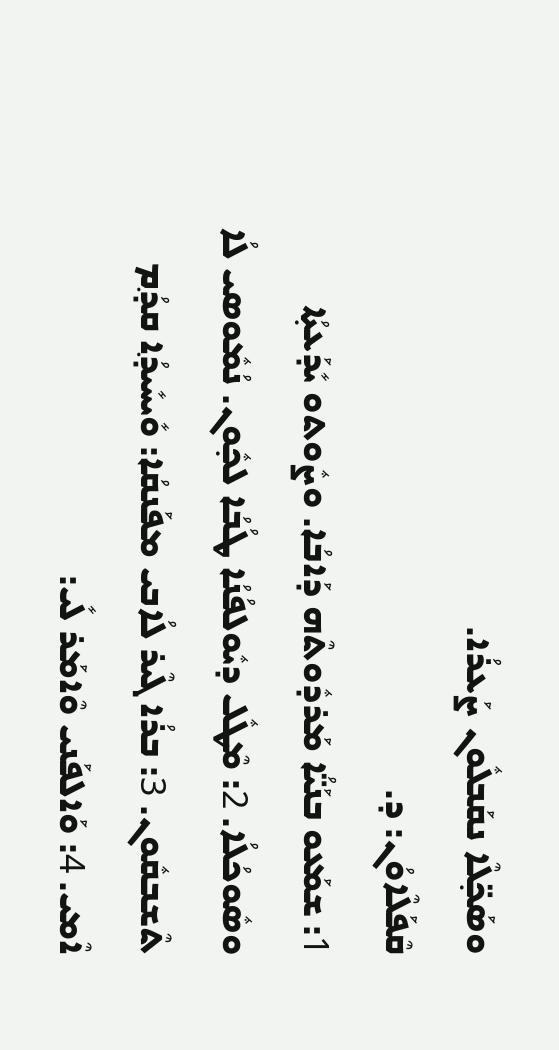ܘܣܰܟ݂̈ܠܶܐ ܢܩܰܒܠܽܘܢ ܨܰܥܪܳܐ.
ܩܶܦܰܠܶܐܘܳܢ: ܕ.
1: ܫܡܰܥܘ ܒܢܰܝ̈ܳܐ ܡܰܪܕܽܘܬܶܗ ܕܰܐܒܳܐ. ܘܨܽܘܬܘ ܝܺܕܰܥܬ݂ܳܐ ܘܣܽܘܟܳܠܳܐ. 2: ܡܶܛܽܠ ܕܝܽܘܠܦܳܢܳܐ ܛܳܒܳܐ ܠܟ݂ܽܘܢ. ܢܳܡܽܘܣܝ ܠܳܐ ܬܶܫܒܩܽܘܢ. 3: ܒܪܳܐ ܓܶܝܪ ܠܳܐܒܝ ܡܦܰܢܩܳܐ: ܘܺܝܚܺܝܕ݂ܳܐ ܩܕ݂ܳܡ ܐܶܡܝ. 4: ܘܰܐܠܦܰܢܝ ܘܶܐܡܰܪ ܠܺܝ: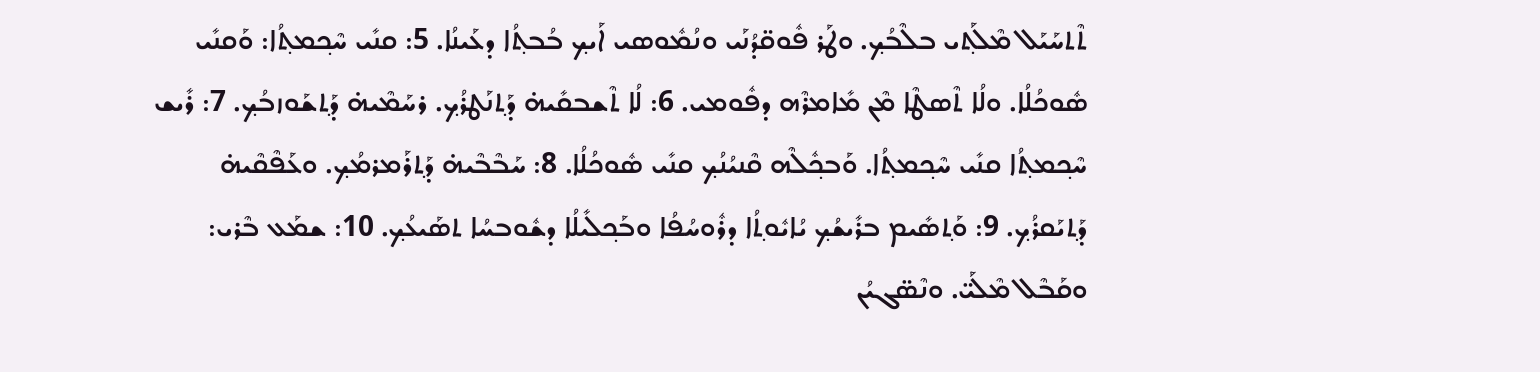ܬܶܬܚܰܝܰܠ ܡܶܠܰܬ݂ܝ ܒܠܶܒܳܟ݂. ܘܛܰܪ ܦܽܘܩ̈ܕܳܢܰܝ ܘܢܳܡܽܘܣܝ ܐܰܝܟ݂ ܒܳܒܬ݂ܳܐ ܕܥܰܝܢܳܐ. 5: ܩܢܺܝ ܚܶܟ݂ܡܬ݂ܳܐ: ܘܰܩܢܺܝ ܣܽܘܟܳܠܳܐ. ܘܠܳܐ ܬܶܣܛܶܐ ܡܶܢ ܡܺܐܡܪܶܗ ܕܦܽܘܡܝ. 6: ܠܳܐ ܬܶܫܒܩܺܝܗ̇ ܕܰܬ݂ܢܰܛܪܳܟ݂. ܪܚܰܡܶܝܗ̇ ܕܰܬ݂ܫܰܘܙܒܳܟ݂. 7: ܪܺܝܫ ܚܶܟ݂ܡܬ݂ܳܐ ܩܢܺܝ ܚܶܟ݂ܡܬ݂ܳܐ. ܘܰܒܟ݂ܽܠܶܗ ܩܶܢܝܳܢܳܟ݂ ܩܢܺܝ ܣܽܘܟܳܠܳܐ. 8: ܚܰܒܶܒܶܝܗ̇ ܕܰܬ݂ܪܰܡܪܡܳܟ݂. ܘܥܰܦܶܩܶܝܗ̇ ܕܰܬ݂ܝܰܩܪܳܟ݂. 9: ܘܰܬ݂ܣܺܝܡ ܒܪܺܝܫܳܟ݂ ܝܳܐܝܽܘܬ݂ܳܐ ܕܪܽܘܚܳܦܳܐ ܘܒܰܟ݂ܠܺܝܠܳܐ ܕܫܽܘܒܚܳܐ ܬܣܰܝܥܳܟ݂. 10: ܫܡܰܥ ܒܶܪܝ: ܘܩܰܒܶܠ ܡܶܠܰܝ̈. ܘܢܶܣ̈ܓܝܳܢ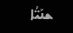ܫܢܰܝ̈ܳܐ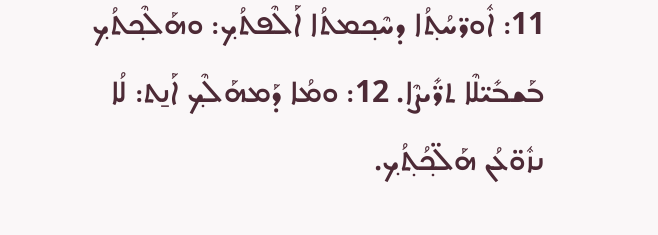11: ܐܽܘܖ̈ܚܳܬ݂ܳܐ ܕܚܶܟ݂ܡܬܳܐ ܐܰܠܶܦܬܳܟ݂: ܘܗܰܠܶܟ݂ܬܳܟ݂ ܒܰܫܒܺܝ̈ܠܶܐ ܬܖ̈ܺܝܨܶܐ. 12: ܘܡܳܐ ܕܰܡܗܰܠܶܟ݂ ܐܰܢ̱ܬ: ܠܳܐ ܢܙܽܘ̈ܥܳܢ ܗܰܠ̈ܟ݂ܳܬ݂ܳܟ݂.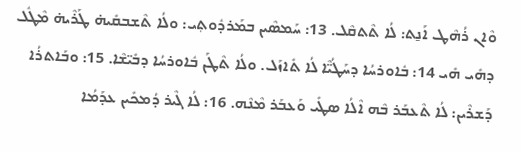ܘܶܐܢ ܪܳܗܶܛ ܐܰܢ̱ܬ: ܠܳܐ ܬܶܬܩܶܠ. 13: ܚܰܡܣܶܝܢ ܒܡܰܪܕܽܘܬ݂ܝ: ܘܠܳܐ ܬܶܫܒܩܺܝܗ̇ ܛܰܪܶܝܗ̇ ܡܶܛܽܠ ܕܗܺܝ ܗܺܝ 14: ܒܽܐܘܪܚܳܐ ܕܚܰܛܳܝ̈ܶܐ ܠܳܐ ܬܺܐܙܰܠ. ܘܠܳܐ ܬܶܛܰܢ ܒܽܐܘܪܚܳܐ ܕܒܺܝ̈ܫܶܐ. 15: ܘܒܰܐܬܪܳܐ ܕܰܫܪܶܝܢ: ܠܳܐ ܬܶܥܒܰܪ ܒܶܗ ܐܶܠܳܐ ܣܛܺܝ ܘܰܥܒܰܪ ܡܶܢܶܗ. 16: ܠܳܐ ܓܶܝܪ ܕܳܡܟܺܝܢ ܥܕܰܡܳܐ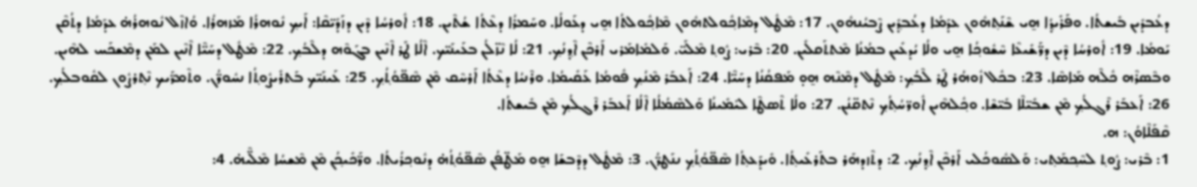ܕܥܳܒܕܺܝܢ ܒܺܝܫܬܳܐ. ܘܦܰܪܺܝܕ݂ܳܐ ܗ̱ܝ ܫܶܢܰܬ݂ܗܽܘܢ ܥܕܰܡܳܐ ܕܥܳܒܕ݂ܺܝܢ ܨܶܒܝܳܢܗܽܘܢ. 17: ܡܶܛܽܠ ܕܡܶܐܟ݂ܽܘܠܬܗܽܘܢ ܡܶܐܟ݂ܽܘܠܬܳܐ ܗ̱ܝ ܕܥܰܘܠܳܐ. ܘܚܰܡܪܳܐ ܕܥܶܬܳܐ ܫܳܬܶܝܢ. 18: ܐܽܘܪܚܳܐ ܕܶܝܢ ܕܙܰܕܺܝ̈ܩܶܐ: ܐܰܝܟ݂ ܢܽܘܗܪܳܐ ܡܰܙܗܪܳܐ. ܘܳܐܙܶܠ ܢܽܘܗܪܳܗ̇ ܥܕܰܡܳܐ ܕܬܳܩܶܢ ܝܰܘܡܳܐ. 19: ܐܽܘܪܚܳܐ ܕܶܝܢ ܕܖ̈ܰܫܺܝܥܶܐ ܚܶܫܽܘܟ݂ܳܐ ܗ̱ܝ ܘܠܳܐ ܝܳܕܥܺܝܢ ܒܡܳܢܳܐ ܡܶܬܬܰܩܠܺܝܢ. 20: ܒܶܪܝ: ܨܽܘܬ݂ ܡܶܠܰܝ̈. ܘܰܠܡܺܐܡܰܪܝ ܐܰܪܟܶܢ ܐܶܕ݂ܢܳܟ݂. 21: ܠܳܐ ܢܶܙ̈ܠܳܢ ܒܥܰܝܢܰܝ̈ܟ. ܐܶܠܳܐ ܛܰܪ ܐܶܢܶܝܢ ܒܓܰܘܶܗ ܕܠܶܒܳܟ݂. 22: ܡܶܛܽܠ ܕܚܰܝ̈ܶܐ ܐܶܢܶܝܢ ܠܡܰܢ ܕܡܶܫܟܰܚ ܠܗܶܝܢ. ܘܒܶܣܪܶܗ ܟܽܠܶܗ ܡܰܐܣܶܐ. 23: ܒܟܽܠ ܙܽܘܗܳܪ ܛܰܪ ܠܶܒܳܟ݂: ܡܶܛܽܠ ܕܡܶܢܶܗ ܗ̱ܘ̣ ܡܰܦܩܳܢܳܐ ܕܚܰܝ̈ܶܐ. 24: ܐܰܥܒܰܪ ܡܶܢܳܟ݂ ܦܽܘܡܳܐ ܥܰܩܺܝܡܳܐ. ܘܪܶܢܝܳܐ ܕܥܶܬܳܐ ܐܰܪܚܶܩ ܡܶܢ ܣܶܦ̈ܘܳܬ݂ܳܟ݂. 25: ܥܰܝܢܰܝ̈ܟ ܒܰܬܪܺܝܨܽܘܬ݂ܳܐ ܢܚܽܘܖ̈ܳܢ. ܘܬܶܡܖ̈ܰܝܟ ܢܶܬ݂ܪܨܽܘܢ ܠܩܽܘܒܠܳܟ݂. 26: ܐܰܥܒܰܪ ܪܶܓܠܳܟ݂ ܡܶܢ ܫܒܺܝ̈ܠܶܐ ܒܺܝ̈ܫܶܐ. ܘܟ݂ܽܠܗܶܝܢ ܐܽܘܖ̈ܚܳܬ݂ܳܟ݂ ܢܶܬܩ̈ܢܳܢ. 27: ܘܠܳܐ ܬܶܣܛܶܐ ܠܝܰܡܺܝܢܳܐ ܘܰܠܣܶܡܳܠܳܐ ܐܶܠܳܐ ܐܰܥܒܰܪ ܪܶܓܠܳܟ݂ ܡܶܢ ܒܺܝܫܬܳܐ.
ܩܶܦܰܠܶܐܘܳܢ: ܗ.
1: ܒܶܪܝ: ܨܽܘܬ݂ ܠܚܶܟ݂ܡܰܬ݂ܝ: ܘܰܠܣܽܘܟܳܠܝ ܐܰܪܟܶܢ ܐܶܕ݂ܢܳܟ݂. 2: ܕܬܶܙܕܗܰܪ ܒܬܰܪܥܺܝܬ݂ܳܐ. ܘܺܝܕܰܥܬ݂ܳܐ ܣܶܦ̈ܘܳܬ݂ܳܟ݂ ܢܢܰܛܖ̈ܳܢ. 3: ܡܶܛܽܠ ܕܕܶܒܫܰܐ ܗ̱ܘ ܡܰܛ̈ܦܳܢ ܣܶܦ̈ܘܳܬ݂ܳܗ̇ ܕܢܽܘܟ݂ܪܳܝܬܳܐ. ܘܖ̈ܰܟܺܝܟ݂ܳܢ ܡܶܢ ܡܶܫܚܳܐ ܡܶܠ̈ܶܝܗ̇. 4: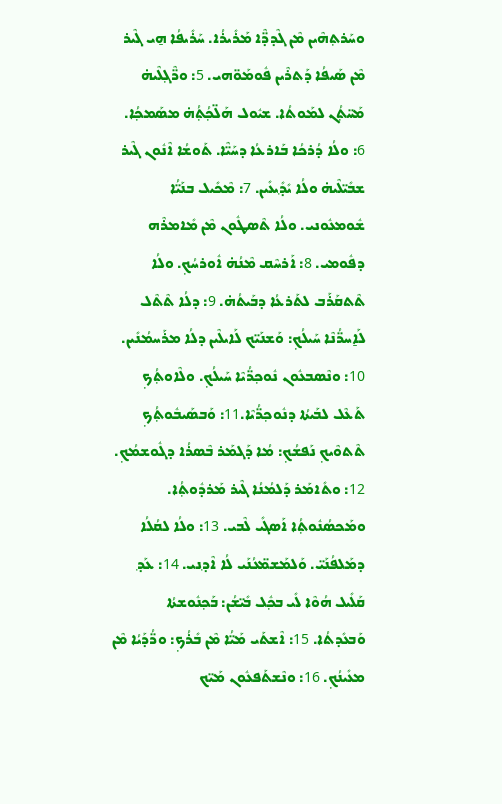ܘܚܰܪܬ݂ܗܶܝܢ ܡܶܢ ܓܶܕܕ̈ܶܐ ܡܰܪܺܝܪܳܐ. ܚܰܪܺܝܦܳܐ ܗ̱ܝ ܓܶܝܪ ܡܶܢ ܣܰܝܦܳܐ ܕܰܬܪܶܝܢ ܦܽܘܡܰܘ̈ܗܝ. 5: ܘܖ̈ܶܓ݂ܠܶܝܗ̇ ܡܰܚ̈ܬ݂ܳܢ ܠܡܰܘܬܳܐ. ܫܝܽܘܠ ܗܰܠ̈ܟ݂ܳܬ݂ܳܗ̇ ܡܣܰܡܟ݂ܳܐ. 6: ܘܠܳܐ ܕܳܪܟܳܐ ܒܰܐܪܥܳܐ ܕܚܰܝ̈ܶܐ. ܬܰܘܫܳܐ ܐܶܢܽܘܢ ܓܶܝܪ ܫܒܺܝ̈ܠܶܝܗ̇ ܘܠܳܐ ܝܺܕ݂ܺܝܥܺܝܢ. 7: ܡܶܟܺܝܠ ܒܢܰܝ̈ܳܐ ܫܽܘܡܥܽܘܢܝ. ܘܠܳܐ ܬܶܣܛܽܘܢ ܡܶܢ ܡܺܐܡܪܶܗ ܕܦܽܘܡܝ. 8: ܐܰܪܚܶܩ ܡܶܢܳܗ̇ ܐܽܘܪܚܳܟ݂. ܘܠܳܐ ܬܶܬܩܰܪܰܒ ܠܬܰܪܥܳܐ ܕܒܰܝܬܳܗ̇. 9: ܕܠܳܐ ܬܶܬܶܠ ܠܰܐ̱ܚܖ̈ܳܢܶܐ ܚܰܝܠܳܟ݂: ܘܰܫܢܰܝ̈ܟ ܠܰܐܝܠܶܝܢ ܕܠܳܐ ܡܪܰܚܡܳܢܺܝܢ. 10: ܘܢܶܣܒܥܽܘܢ ܢܽܘܟ݂ܖ̈ܳܝܶܐ ܚܰܝܠܳܟ݂. ܘܠܶܐܘܬ݂ܳܟ݂ ܬܰܥܶܠ ܠܒܰܝܬܳܐ ܕܢܽܘܟ݂ܖ̈ܳܝܶܐ.11: ܘܰܒܣܰܝܒܽܘܬ݂ܳܟ݂ ܬܶܬܘܶܝܟ݂ ܢܰܦܫܳܟ݂: ܡܳܐ ܕܰܓܡܰܪ ܒܶܣܪܳܐ ܕܓܽܘܫܡܳܟ݂. 12: ܘܬܺܐܡܰܪ ܕܰܠܡܳܢܳܐ ܓܶܝܪ ܡܰܪܕܽܘܬ݂ܳܐ. ܘܡܰܟܣܳܢܽܘܬ݂ܳܐ ܐܰܣܓܺܝ ܠܶܒܝ. 13: ܘܠܳܐ ܠܩܳܠܳܐ ܕܡܰܠܦܳܢܰܝ̈. ܘܰܠܡܰܫܡ̈ܥܳܢܰܝ ܠܳܐ ܐܶܕ݂ܢܝ. 14: ܥܰܕ݂ ܩܰܠܺܝܠ ܗܳܘܶܐ ܠܺܝ ܒܟ݂ܽܠ ܒܺܝ̈ܫܳܢ: ܒܰܟ݂ܢܽܘܫܬܳܐ ܘܰܒܥܺܕܬܳܐ. 15: ܐܶܫܬܰܝ ܡܰܝ̈ܳܐ ܡܶܢ ܒܺܪܳܟ݂: ܘܖ̈ܳܕܰܝܳܐ ܡܶܢ ܡܥܺܝܢܳܟ݂. 16: ܘܢܶܫܬܰܦܥܽܘܢ ܡܰܝ̈ܟ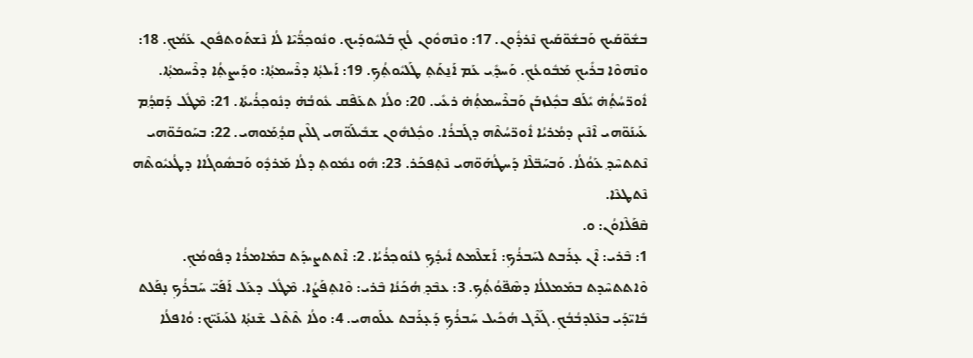ܒܫܽܘ̈ܩܰܝܟ ܘܰܒܫܽܘ̈ܩܰܝܟ ܢܶܪܕ̇ܽܘܢ. 17: ܘܢܶܗܘܽܘܢ ܠܳܟ݂ ܒܰܠܚܽܘܕܰܝܟ. ܘܢܽܘܟ݂ܖ̈ܳܝܶܐ ܠܳܐ ܢܶܫܬܰܘܬܦܽܘܢ ܥܰܡܳܟ݂. 18: ܘܢܶܗܘܶܐ ܒܪܺܝܟ݂ ܡܰܒܽܘܥܳܟ݂. ܘܰܚܕ݂ܺܝ ܥܰܡ ܐܰܢ̱ܬܰܬ݂ ܛܰܠܝܽܘܬ݂ܳܟ݂. 19: ܐܰܝܠܬ݂ܳܐ ܕܪܶܚܡܬ݂ܳܐ: ܘܕܰܝܨܬ݂ܳܐ ܕܪܶܚܡܬ݂ܳܐ. ܐܽܘܖ̈ܚܳܬ݂ܳܗ̇ ܝܺܠܰܦ ܒܟ݂ܽܠܙܒܰܢ ܘܰܒܪܶܚܡܬ݂ܳܗ̇ ܪܥܺܝ. 20: ܘܠܳܐ ܬܥܰܦܶܩ ܥܽܘܒܳܗ̇ ܕܢܽܘܟ݂ܪܳܝܬܳܐ. 21: ܡܶܛܽܠ ܕܰܩܕ݂ܳܡ ܥܰܝܢܰܘ̈ܗܝ ܐܶܢܶܝܢ ܕܡܳܪܝܳܐ ܐܽܘܖ̈ܚܳܬܶܗ ܕܓܰܒܪܳܐ. ܘܟ݂ܽܠܗܽܘܢ ܫܒܺܝܠܰܘ̈ܗܝ ܓܠܶܝܢ ܩܕ݂ܳܡܰܘܗܝ. 22: ܒܚܰܘܒܰܘ̈ܗܝ ܢܶܬܬܚܶܕ݂ ܥܰܘܳܠܳܐ. ܘܰܒܚܰܒ̈ܠܶܐ ܕܰܚܛܳܗܰܘ̈ܗܝ ܢܶܬ݂ܦܟܰܪ. 23: ܗܽܘ ܢܡܽܘܬ݂ ܕܠܳܐ ܡܰܪܕܽܘ ܘܰܒܣܽܘܓܳܐܐ ܕܛܳܥܝܽܘܬܶܗ ܢܶܬܛܥܶܐ.
ܩܶܦܰܠܶܐܘܳܢ: ܘ.
1: ܒܶܪܝ: ܐܶܢ ܥ̣ܪܰܒܬ ܠܚܰܒܪܳܟ݂: ܐܰܫܠܶܡܬ ܐܺܝܕ݂ܳܟ݂ ܠܢܽܘܟ݂ܪܳܝܳܐ. 2: ܐܶܬܬܨܝܕܰܬ ܒܡܺܐܡܪܳܐ ܕܦܽܘܡܳܟ݂. ܘܶܐܬܬܚܶܕܬ ܒܡܰܡܠܠܳܐ ܕܣܶܦ̈ܘܳܬ݂ܳܟ݂. 3: ܥܒܶܕ݂ ܗܳܟܰܢܳܐ ܒܶܪܝ: ܘܶܐܬ݂ܦܰܨܳܐ. ܡܶܛܽܠ ܕܥܰܠ ܐܰܦܰܝ̈ ܚܰܒܪܳܟ݂ ܢ̣ܦܰܠܬ ܒܺܐܝ̈ܕܰܝ ܒܥܶܠܕܒܳܒܳܟ݂. ܓܰܪܶܓ ܗܳܟܺܝܠ ܚܰܒܪܳܟ݂ ܕܰܥ̣ܪܰܒܬ ܥܠܰܘܗܝ. 4: ܘܠܳܐ ܬܶܬܶܠ ܫܶܢܬ݂ܳܐ ܠܥܰܝܢܰܝ̈ܟ: ܘܳܐܦܠܳܐ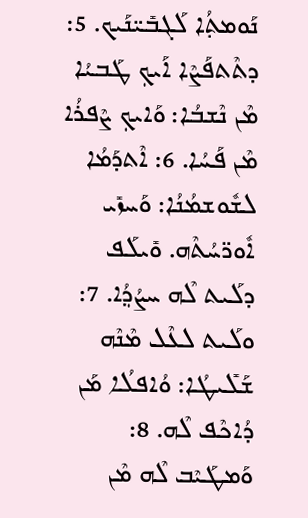ܢܰܘܡܬ݂ܳܐ ܠܰܓܒܺܝ̈ܢܰܝܟ. 5: ܕܬܶܬܦܰܨܶܐ ܐܰܝܟ݂ ܛܰܒܝܳܐ ܡܶܢ ܢܶܫܒܳܐ: ܘܰܐܝܟ݂ ܨܶܦܪܳܐ ܡܶܢ ܦܰܚܳܐ. 6: ܐܶܬܕܰܡܳܐ ܠܫܽܘܫܡܳܢܳܐ: ܘܰܚܙܺܝ ܐܽܘܖ̈ܚܳܬܶܗ. ܘܺܝܠܰܦ ܕܠܰܝܬ ܠܶܗ ܚܨܳܕ݂ܳܐ. 7: ܘܠܰܝܬ ܠܥܶܠ ܡܶܢܶܗ ܫܰܠܺܝܛܳܐ: ܘܳܐܦܠܳܐ ܡܰܢ ܕܳܐܟܶܦ ܠܶܗ. 8: ܘܰܡܛܰܝܶܒ ܠܶܗ ܡܶܢ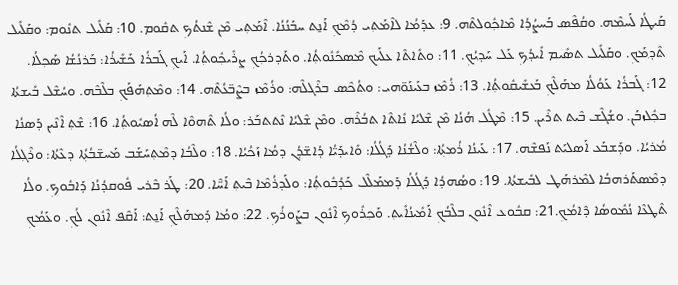ܩܰܝܛܳܐ ܠܰܚܡܶܗ. ܘܩܳܦܶܣ ܒܰܚܨܳܕܳܐ ܡܶܐܟ݂ܽܘܠܬܶܗ. 9: ܥܕܰܡܳܐ ܠܐܶܡܰܬ݂ܝ ܕܳܡܶܟ݂ ܐܰܢ̱ܬ ܚܒܰܢܳܢܳܐ. ܐܶܡܰܬ݂ܝ ܡܶܢ ܫܶܢܬܳܟ݂ ܬܩܽܘܡ. 10: ܩܰܠܺܝܠ ܬܢܽܘܡ: ܘܩܰܠܺܝܠ ܬܶܕ݂ܡܰܟ݂. ܘܩܰܠܺܝܠ ܬܣܺܝܡ ܐܺܝܕ݂ܳܟ݂ ܥܰܠ ܚܰܕ݂ܝܳܟ݂. 11: ܘܬܺܐܬܶܐ ܥܠܰܝܟ ܡܶܣܟܺܢܽܘܬ݂ܳܐ. ܘܬܰܕܪܟ݂ܳܟ݂ ܨܪܺܝܟ݂ܽܘܬ݂ܳܐ. ܐܰܝܟ݂ ܓܰܒܪܳܐ ܟܰܫܺܝܪܳܐ: ܒܰܪܢܳܫܳܐ ܣܰܟ݂ܠܳܐ. 12: ܓܰܒܪܳܐ ܥܰܘܳܠܳܐ ܡܗܰܠܶܟ݂ ܒܰܥܫܺܝܩܽܘܬ݂ܳܐ. 13: ܪܳܡܶܙ ܒܥܰܝܢܰܘ̈ܗܝ: ܘܬܳܟܶܣ ܒܪܶܓܠܶܗ: ܘܪܳܡܶܙ ܒܨܶܒ̈ܥܳܬܶܗ. 14: ܘܡܶܬ݂ܗܰܦܰܟ݂ ܒܠܶܒܶܗ. ܘܚܳܫܶܠ ܒܺܝܫܬܳܐ ܒܟ݂ܽܠܙܒܰܢ. ܘܫܳܓܶܫ ܒܶܝܬ ܬܪܶܝܢ. 15: ܡܶܛܽܠ ܗܳܢܳܐ ܡܶܢ ܫܶܠܝܳܐ ܢܺܐܬܶܐ ܬܒܳܪܶܗ. ܘܡܶܢ ܫܶܠܝܳܐ ܢܶܬܬܒܰܪ: ܘܠܳܐ ܬܶܗܘܶܐ ܠܶܗ ܐܳܣܝܽܘܬ݂ܳܐ. 16: ܫܶܬ݂ ܐܶܢܶܝܢ ܕܰܣܢܳܐ ܡܳܪܝܳܐ. ܘܕܰܫܒܰܥ ܐܰܣܠܝܰܬ ܢܰܦܫܶܗ. 17: ܥܰܝܢܳܐ ܪܳܡܬ݂ܳܐ: ܘܠܶܫܳܢܳܐ ܕܰܓܳܠܳܐ: ܘܺܐܝܕܰܝ̈ܳܐ ܕܳܐܫ̈ܕܳܢ ܕܡܳܐ ܙܰܟܳܝܳܐ. 18: ܘܠܶܒܳܐ ܕܡܶܬ݂ܚܰܫܰܒ ܡܰܚܫ̈ܒܳܬ݂ܳܐ ܕܥܶܬܳܐ: ܘܪܶܓ݂ܠܳܐ ܕܡܶܣܬܰܪܗܒܳܐ ܠܡܶܪܗܰܛ ܠܒܺܝܫܬܳܐ. 19: ܘܣܳܗܕܳܐ ܕܰܓܳܠܳܐ ܕܰܡܡܰܠܶܠ ܟܰܕܳܒܽܘܬ݂ܳܐ: ܘܠܰܕ݂ܪܳܡܶܐ ܒܶܝܬ݂ ܐܰܚ̈ܶܐ. 20: ܛܰܪ ܒܶܪܝ ܦܽܘܩܕܳܢܳܐ ܕܰܐܒܽܘܟ݂. ܘܠܳܐ ܬܶܛܥܶܐ ܢܳܡܽܘܣܳܐ ܕܶܐܡܳܟ݂.21: ܩܒܽܘܥ ܐܶܢܽܘܢ ܒܠܶܒܳܟ݂ ܐܰܡܺܝܢܳܐܺܝܬ݂. ܘܰܟ݂ܪܽܘܟ݂ ܐܶܢܽܘܢ ܒܨܰܘܪܳܟ݂. 22: ܘܡܳܐ ܕܰܡܗܰܠܶܟ݂ ܐܰܢ̱ܬ: ܐܰܩܶܦ ܐܶܢܽܘܢ ܠܳܟ݂. ܘܥܰܡܳܟ݂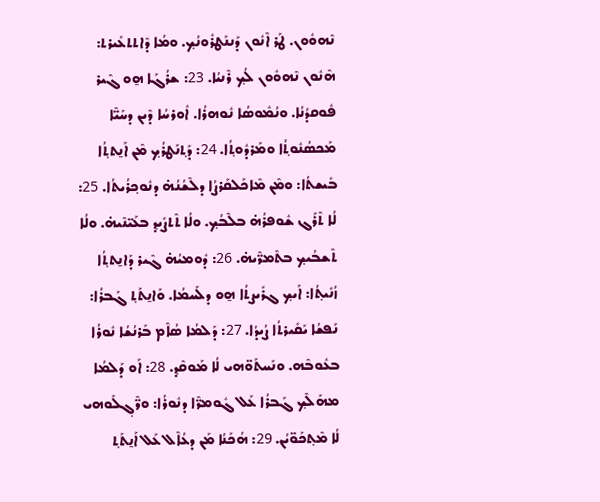ܢܶܗܘܽܘܢ. ܛܰܪ ܐܶܢܽܘܢ ܕܰܢܢܰܛܪܽܘܢܳܟ݂. ܘܡܳܐ ܕܶܐܬܬܥܺܝܪܬ: ܗܶܢܽܘܢ ܢܶܗܘܽܘܢ ܠܳܟ݂ ܪܶܢܝܳܐ. 23: ܫܪܳܓܰܐ ܗ̱ܘ ܓܶܝܪ ܦܽܘܩܕܳܢܳܐ. ܘܢܳܡܽܘܣܳܐ ܢܽܘܗܪܳܐ. ܐܽܘܪܚܳܐ ܕܶܝܢ ܕܚܰܝ̈ܶܐ ܡܰܟܣܳܢܽܘܬ݂ܳܐ ܘܡܰܪܕܽܘܬ݂ܳܐ. 24: ܕܰܬ݂ܢܰܛܪܳܟ݂ ܡܶܢ ܐܰܢ̱ܬܬ݂ܳܐ ܒܺܝܫܬܳܐ: ܘܡܶܢ ܡܶܐܟܰܠܩܰܪܨܳܐ ܕܠܶܫܳܢܳܗ̇ ܕܢܽܘܟ݂ܪܳܝܬܳܐ. 25: ܠܳܐ ܬܶܪܰܓ ܫܽܘܦܪܳܗ̇ ܒܠܶܒܳܟ݂. ܘܠܳܐ ܬܶܬܨܺܝܕ݂ ܒܥܰܝ̈ܢܶܝܗ̇. ܘܠܳܐ ܬܶܫܒܳܝܟ݂ ܒܬܶܡܖ̈ܶܝܗ̇. 26: ܕܽܘܡܝܳܗ̇ ܓܶܝܪ ܕܰܐܢ̱ܬܬ݂ܳܐ ܙܳܢܺܝܬ݂ܳܐ: ܐܰܝܟ݂ ܓܪܺܝܨܬܳܐ ܗ̱ܘ ܕܠܰܚܡܳܐ. ܘܰܐܢ̱ܬܰܬ݂ ܓܰܒܪܳܐ: ܢܰܦܫܳܐ ܝܰܩܺܝܪܬܳܐ ܨܳܝܕܳܐ. 27: ܕܰܠܡܳܐ ܣܳܐܶܡ ܒܰܪܢܳܫܳܐ ܢܽܘܪܳܐ ܒܥܽܘܒܶܗ. ܘܢܰܚܬܰܘ̈ܗܝ ܠܳܐ ܡܰܘܩܶܕ݂. 28: ܐܰܘ ܕܰܠܡܳܐ ܡܗܰܠܶܟ݂ ܓܰܒܪܳܐ ܥܰܠ ܓܽܘܡܖ̈ܶܐ ܕܢܽܘܪܳܐ: ܘܖ̈ܶܓ݂ܠܰܘܗܝ ܠܳܐ ܡܶܬ݂ܟܰܘ̈ܝܳܢ. 29: ܗܳܟܰܢܳܐ ܡܰܢ ܕܥܳܐܶܠ ܥܰܠ ܐܰܢ̱ܬܰܬ݂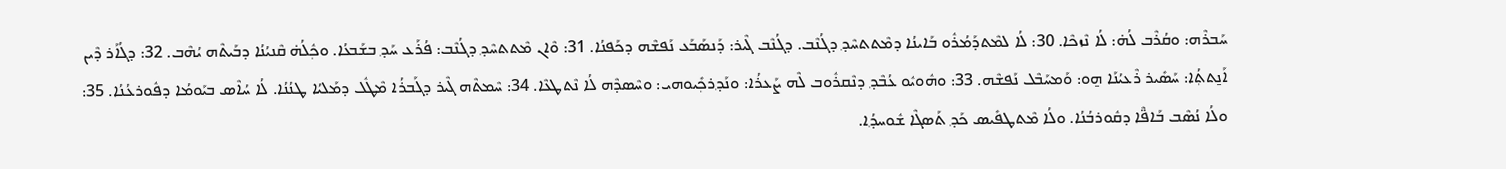ܚܰܒܪܶܗ: ܘܩܳܪܶܒ ܠܳܗ̇: ܠܳܐ ܢܶܙܟܶܐ. 30: ܠܳܐ ܠܡܶܬܕܰܡܳܪܽܘ ܒܰܐܝܢܳܐ ܕܡܶܬܬܚܶܕ݂ ܕܓܳܢܶܒ. ܕܓܳܢܶܒ ܓܶܝܪ: ܕܰܢܣܰܒܰܥ ܢܰܦܫܶܗ ܕܟܰܦܢܳܐ. 31: ܘܶܐܢ ܡܶܬܬܚܶܕ݂ ܕܓܳܢܶܒ: ܦܳܪܰܥ ܚܰܕ݂ ܒܫܰܒܥܳܐ. ܘܟ݂ܽܠܳܗ̇ ܩܶܢܝܳܢܳܐ ܕܒܰܝܬܶܗ ܝܳܗܶܒ. 32: ܕܓܳܐܰܪ ܕܶܝܢ ܐܰܢ̱ܬܬ݂ܳܐ: ܚܰܣܺܝܪ ܪܶܥܝܳܢܰܐ ܗ̱ܘ: ܘܰܡܚܰܒܶܠ ܢܰܦܫܶܗ. 33: ܘܗܽܘܝܽܘ ܥܳܒܶܕ݂ ܕܢܶܩܪܽܘܒ ܠܶܗ ܨܰܥܪܳܐ: ܘܢܰܕ݂ܪܟ݂ܺܝܘܗܝ: ܘܚܶܣܕܶܗ ܠܳܐ ܢܶܬܛܥܶܐ. 34: ܚܶܡܬܶܗ ܓܶܝܪ ܕܓܰܒܪܳܐ ܡܶܛܽܠ ܕܡܰܠܝܳܐ ܛܢܳܢܳܐ. ܠܳܐ ܚܳܐܶܣ ܒܝܰܘܡܳܐ ܕܦܽܘܪܥܳܢܳܐ. 35: ܘܠܳܐ ܢܳܣܶܒ ܒܰܐܦ̈ܶܐ ܕܩܽܘܪܒܳܢܳܐ. ܘܠܳܐ ܡܶܬܛܦܺܝܣ ܟܰܕ݂ ܬܰܣܓܶܐ ܫܽܘܚܕ݂ܳܐ.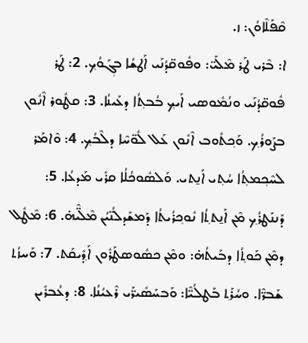ܩܶܦܰܠܶܐܘܳܢ: ܙ.
ܐ: ܒܶܪܝ ܛܰܪ ܡܶܠܰܝ̈: ܘܦܽܘܩ̈ܕܳܢܰܝ ܐܰܛܫܳܐ ܒܓ݂ܰܘܳܟ݂. 2: ܛܰܪ ܦܽܘܩ̈ܕܳܢܰܝ ܘܢܳܡܽܘܣܝ ܐܰܝܟ݂ ܒܳܒܬ݂ܳܐ ܕܥܰܝܢܳܐ. 3: ܩܛܽܘܪ ܐܶܢܽܘܢ ܒܨܰܘܪܳܟ݂. ܘܰܟ݂ܬܽܘܒ ܐܶܢܽܘܢ ܥܰܠ ܠܽܘ̈ܚܶܐ ܕܠܶܒܳܟ݂. 4: ܘܶܐܡܰܪ ܠܚܶܟ݂ܡܬ݂ܳܐ ܚܳܬ݂ܝ ܐܰܢ̱ܬܝ. ܘܰܠܣܽܘܟܳܠܳܐ ܩܪܺܝ ܡܰܕܥܳܐ. 5: ܕܰܢܢܰܛܪܳܟ݂ ܡܶܢ ܐܰܢ̱ܬܬ݂ܳܐ ܢܽܘܟ݂ܪܳܝܬܳܐ ܕܰܡܫܰܕܠܳܢ̈ܝܳܢ ܡܶܠ̈ܶܝܗ̇. 6: ܡܶܛܽܠ ܕܡܶܢ ܟܰܘܬ݂ܳܐ ܕܒܰܝܬܳܗ̇: ܘܡܶܢ ܟܣܽܘܣܛܰܪܽܘܢ ܐܰܕ݂ܺܝܩܰܬ. 7: ܘܰܚܙܳܬ ܫܰܒܖ̈ܶܐ. ܘܚܳܪܰܬ݂ ܒܰܛܠܳܝ̈ܶܐ: ܘܰܒܚܰܣܺܝܖ̈ܰܝ ܪܶܥܝܳܢܳܐ. 8: ܕܥܳܒܪܺܝܢ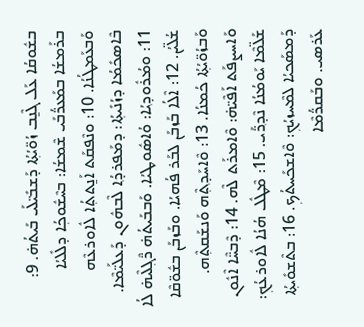ܒܫܽܘܩܳܐ ܥܰܠ ܓܶܢ̱ܒ ܙܳܘ̈ܝܳܬ݂ܳܐ ܕܰܫܒܺܝ̈ܠܰܝ ܒܰܝܬܳܗ̇. 9: ܒܪܰܡܫܳܐ ܒܡܰܥܖ̈ܳܒܰܝ ܫܶܡܫܳܐ: ܒܚܶܫܽܘܟ݂ܳܐ ܕܠܺܠܝܳܐ ܘܰܒܥܰܡܛܳܢܳܐ. 10: ܘܢܶܦܩܰܬ ܐܰܢ̱ܬܬ݂ܳܐ ܠܽܐܘܪܥܶܗ ܒܶܐܣܟܺܡܳܐ ܕܙܳܢܺܝܬ݂ܳܐ: ܕܡܰܦܪܕ݂ܳܐ ܠܶܒܗܽܘܢ ܕܰܥܠܰܝ̈ܡܶܐ. 11: ܘܡܳܪܽܘܕ݂ܝܳܐ: ܘܳܐܣܽܘܛܝܳܐ. ܘܰܒܒܰܝܬܳܗ̇ ܖ̈ܶܓ݂ܠܶܝܗ̇ ܠܳܐ ܫܳܠ̈ܝܳܢ. 12: ܐܶܠܳܐ ܒܰܙܒܰܢ ܠܒܰܪ ܦܳܗܝܳܐ. ܘܒܰܙܒܰܢ ܒܫܽܘ̈ܩܶܐ ܘܰܒܙܳܘ̈ܝܳܬ݂ܳܐ ܟܳܡܢܳܐ. 13: ܘܶܐܚܰܕ݂ܬ݂ܶܗ ܘܰܢܫܰܩܬ݂ܶܗ. ܘܰܐܚܨܦܰܬ ܐܰܦܶܝ̈ܗ̇: ܘܶܐܡܪܰܬ ܠܶܗ. 14: ܕܶܒܚ̈ܶܐ ܐܶܢܽܘܢ ܫܰܠ̈ܡܶܐ ܝܰܘܡܳܢܳܐ ܢܶܕ݂ܖ̈ܰܝ. 15: ܡܶܛܽܠ ܗܳܢܳܐ ܠܽܐܘܪܥܳܟ݂: ܕܰܡܣܰܟܝܳܐ ܠܡܶܚܙܝܳܟ݂: ܘܶܐܫܟܰܚܬܳܟ݂. 16: ܒܬܶܫܘܺܝܬ݂ܳܐ ܥܰܪܣܝ. ܘܒܰܩܖ̈ܳܡܶܐ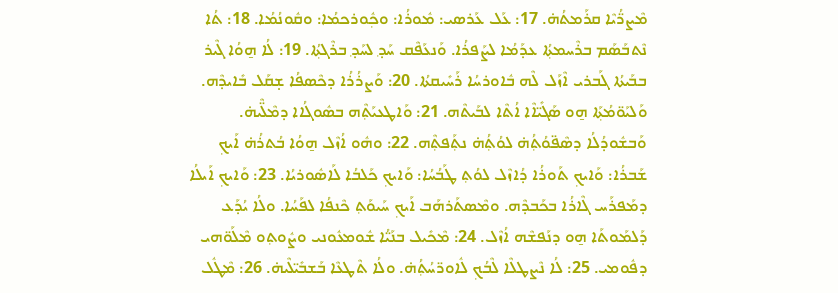ܡܶܨܖ̈ܳܝܶܐ ܩܪܰܡܬܳܗ̇. 17: ܥܰܠ ܥܰܪܣܝ: ܡܽܘܪܳܐ: ܘܟ݂ܽܘܪܟܡܳܐ: ܘܩܽܘܢܳܡܳܐ. 18: ܬܳܐ ܢܶܬܒܰܣܰܡ ܒܪܶܚܡܬ݂ܳܐ ܥܕܰܡܳܐ ܠܨܰܦܪܳܐ. ܘܰܢܥܰܦܶܩ ܚܰܕ݂ ܠܚܰܕ݂ ܒܪܶܓܬ݂ܳܐ. 19: ܠܳܐ ܗ̱ܘܳܐ ܓܶܝܪ ܒܒܰܝܬܳܐ ܓܰܒܪܝ ܐܶܙܰܠ ܠܶܗ ܒܽܐܘܪܚܳܐ ܪܰܚܺܝܩܬܳܐ. 20: ܘܰܨܪܳܪܳܐ ܕܟܶܣܦܳܐ ܫ̣ܩܰܠ ܒܺܐܝܕܶܗ. ܘܰܠܝܰܘ̈ܡܳܬ݂ܰܐ ܗ̱ܘ ܣܰܓܺܝ̈ܐܶܐ ܐܳܬܶܐ ܠܒܰܝܬܶܗ. 21: ܘܰܐܛܥܝܰܬ݂ܶܗ ܒܣܽܘܓܳܐܐ ܕܡܶܠ̈ܶܝܗ̇. ܘܰܒܫܽܘܕܳܠܳܐ ܕܣܶܦ̈ܘܳܬ݂ܳܗ̇ ܠܘܳܬ݂ܳܗ̇ ܢܬ݂ܰܦܬ݂ܶܗ. 22: ܘܗܽܘ ܐܳܙܶܠ ܗ̱ܘܳܐ ܒܳܬܪܳܗ̇ ܐܰܝܟ݂ ܫܰܒܪܳܐ: ܘܰܐܝܟ݂ ܬܰܘܪܳܐ ܕܳܐܙܶܠ ܠܘܳܬ݂ ܛܰܒܳܚܳܐ: ܘܰܐܝܟ݂ ܟܰܠܒܳܐ ܠܰܐܣܽܘܪܝܳܐ. 23: ܘܰܐܝܟ݂ ܐܰܝܠܳܐ ܕܡܰܦܪܰܚ ܓܶܐܪܳܐ ܒܟܰܒܕܶܗ. ܘܡܶܣܬܰܪܗܰܒ ܐܰܝܟ݂ ܚܰܝܘܰܬ݂ ܟܶܢܦܳܐ ܠܦܰܚܳܐ. ܘܠܳܐ ܝܳܕܰܥ ܕܰܠܡܰܘܬܰܐ ܗ̱ܘ ܕܢܰܦܫܶܗ ܐܳܙܶܠ. 24: ܡܶܟܺܝܠ ܒܢܰܝ̈ܳܐ ܫܽܘܡܥܽܘܢܝ ܘܨܽܘܬ݂ܘ ܡܶܠܰܘ̈ܗܝ ܕܦܽܘܡܝ. 25: ܠܳܐ ܢܶܨܛܠܶܐ ܠܶܒܳܟ݂ ܠܽܐܘܖ̈ܚܳܬ݂ܳܗ̇. ܘܠܳܐ ܬܶܛܥܶܐ ܒܰܫܒܺܝ̈ܠܶܝܗ̇. 26: ܡܶܛܽܠ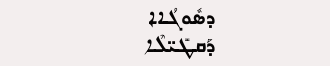ܕܣܽܘܓܳܐܐ ܕܰܩܛܺܝ̈ܠܶܐ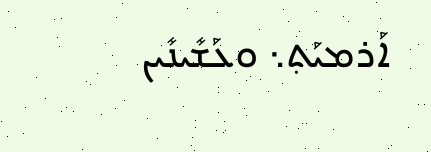ܐܰܪܡܝܰܬ݂܆ ܘܥܰܫܺܝܢܺܝܢ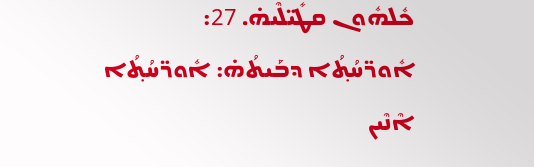ܟܽܠܗܽܘܢ ܩܛܺܝ̈ܠܶܝܗ̇. 27: ܐܽܘܖ̈ܚܳܬ݂ܳܐ ܕܒܰܝܬܳܗ̇: ܐܽܘܖ̈ܚܳܬ݂ܳܐ ܐܶܢܶܝܢ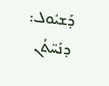ܕܰܫܝܽܘܠ: ܕܢܰܚ̈ܬܳܢ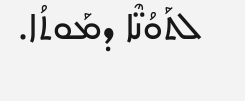ܠܬܰܘܳܢ̈ܶܐ ܕܡܰܘܬܳܐ.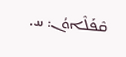ܩܶܦܰܠܶܐܘܳܢ: ܚ.